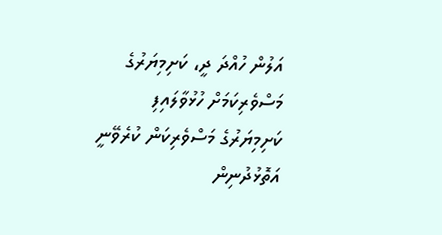އަލުން ހުއްދަ ދީ، ކަށިމިޔަރުގެ މަސްވެރިކަމަށް ހުޅުވާލައިފި
ކަށިމިޔަރުގެ މަސްވެރިކަން ކުރެވޭނީ އަތޮޅުދުނިން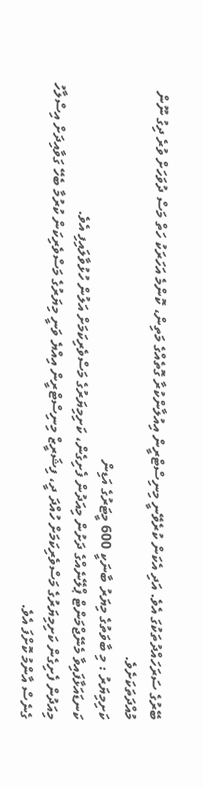ބޭރުގެ ސަރަހައްދުތަކުގަ އެވެ. އަދި އެކަން ކުރެވޭނީ މިނިސްޓްރީން އިއުލާންކުރާ ގޮތެއްގެ މަތިން، ކޮންމެ އަހަރަކު ހަތް މަސް ދުވަހަށް ވުރެ ދިގު ނޫން މުއްދަތަކަށެވެ.
ކަށިމިޔަރު : މި ބާވަތުގެ މިޔަރު ބާނަކީ 600 މީޓަރުގެ އަޑިން
ކަނޑައަޅާފައިވާ މެނޭޖްމަންޓް ޕްލޭނެއްގެ ދަށުން މިއަދުން ފެށިގެން، ކަށިމިޔަރުގެ މަސްވެރިކަމަށް އަލުން ހުޅުވާލައިފި އެވެ.
މިއަދުން ފެށިގެން ކަށިމިޔަރުގެ މަސްވެރިކަމަށް ހުއްދަ ދީ، ފިޝަރީޒް މިނިސްޓްރީން އިއްޔެ ވަނީ މިޔަރުގެ މަސްވެރިކަން ކުރުމާ ބެހޭ ގަވާއިދަށް އިސްލާހު ގެނެސް އާންމު ކޮށްފަ އެވެ.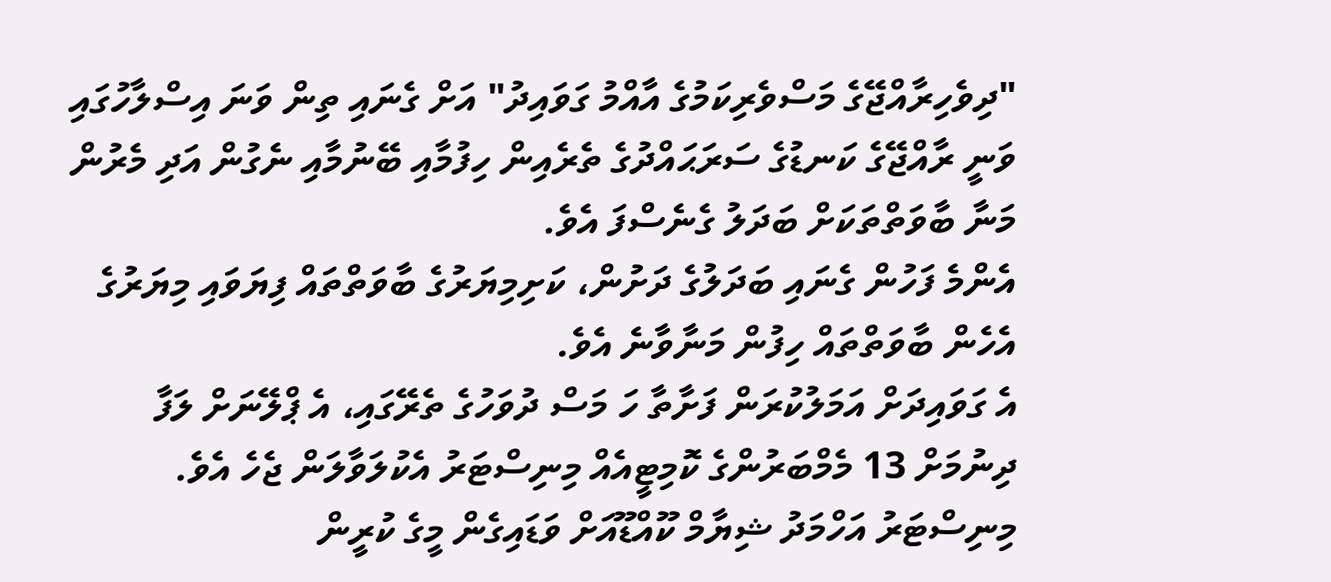"ދިވެހިރާއްޖޭގެ މަސްވެރިކަމުގެ އާއްމު ގަވައިދު" އަށް ގެނައި ތިން ވަނަ އިސްލާހުގައި ވަނީ ރާއްޖޭގެ ކަނޑުގެ ސަރަޙައްދުގެ ތެރެއިން ހިފުމާއި ބޭނުމާއި ނެގުން އަދި މެރުން މަނާ ބާވަތްތަކަށް ބަދަލު ގެނެސްފަ އެވެ.
އެންމެ ފަހުން ގެނައި ބަދަލުގެ ދަށުން، ކަށިމިޔަރުގެ ބާވަތްތައް ފިޔަވައި މިޔަރުގެ އެހެން ބާވަތްތައް ހިފުން މަނާވާނެ އެވެ.
އެ ގަވައިދަށް އަމަލުކުރަން ފަށާތާ ހަ މަސް ދުވަހުގެ ތެރޭގައި، އެ ޕްލޭނަށް ލަފާ ދިނުމަށް 13 މެމްބަރުންގެ ކޮމިޓީއެއް މިނިސްޓަރު އެކުލަވާލަން ޖެހެ އެވެ.
މިނިސްޓަރު އަހްމަދު ޝިޔާމް ކޫއްޑޫއަށް ވަޑައިގެން މީގެ ކުރީން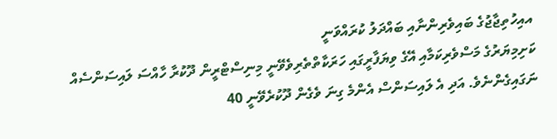އއިހުތިޖާޖުގެ ބައިވެރިންނާއި ބައްދަލު ކުރައްވަނީ
ކަށިމިޔަރުގެ މަސްވެރިކަމާއި އޭގެ ވިޔަފާރީގައި ހަރަކާތްތެރިވެވޭނީ މިނިސްޓްރީން ދޫކުރާ ހާއްސަ ލައިސަންސެއް ނަގައިގެންނެވެ. އަދި އެ ލައިސަންސް އެންމެ ގިނަ ވެގެން ދޫކުރެވޭނީ 40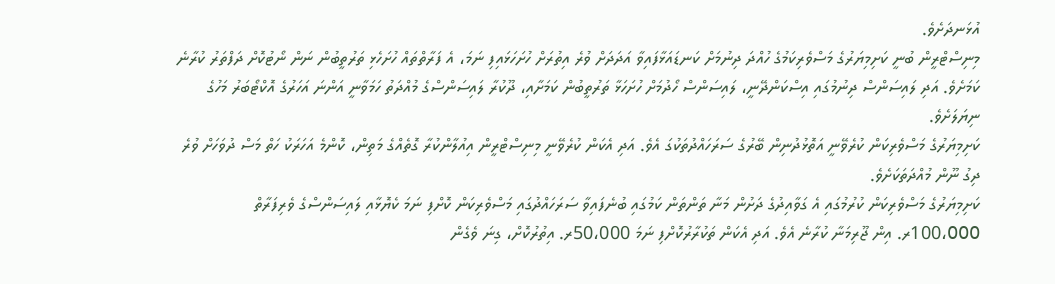އުޅަނދަށެވެ.
މިނިސްޓްރީން ބުނީ ކަށިމިޔަރުގެ މަސްވެރިކަމުގެ ހުއްދަ ދިނުމަށް ކަނޑައަޅާފައިވާ އަދަދަށް ވުރެ އިތުރަށް ހުށަހަޅައިފި ނަމަ، އެ ފަރާތްތައް ހުށަހެޅި ތަރުތީބުން ނަން ނޯޓުކޮށް ދަފްތަރު ކުރާނެ ކަމަށެވެ. އަދި ލައިސަންސް ދިނުމުގައި އިސްކަންދޭނީ، ލައިސަންސް ހޯދުމަށް ހުށަހަޅާ ތަރުތީބުން ކަމަށާއި، ދޫކުރާ ލައިސަންސްގެ މުއްދަތު ހަމަވާނީ އަންނަ އަހަރުގެ އޮކްޓޯބަރު މަހުގެ ނިޔަލަށެވެ.
ކަށިމިޔަރުގެ މަސްވެރިކަން ކުރެވޭނީ އަތޮޅުދުނިން ބޭރުގެ ސަރަހައްދުތަކުގަ އެވެ. އަދި އެކަން ކުރެވޭނީ މިނިސްޓްރީން އިއުލާންކުރާ ގޮތެއްގެ މަތިން، ކޮންމެ އަހަރަކު ހަތް މަސް ދުވަހަށް ވުރެ ދިގު ނޫން މުއްދަތަކަށެވެ.
ކަށިމިޔަރުގެ މަސްވެރިކަން ކުރުމުގައި އެ ގަވާއިދުގެ ދަށުން މަނާ ތަންތަން ކަމުގައި ބުނެފައިވާ ސަރަހައްދުގައި މަސްވެރިކަން ކޮށްފި ނަމަ ކެޔޮޅާއި ލައިސަންސްގެ ވެރިފަރާތް 100،000ރ. އިން ޖޫރިމަނާ ކުރާނެ އެވެ. އަދި އެކަން ތަކުރާރުކޮށްފި ނަމަ 50،000ރ. އިތުރުކޮށް، ގިނަ ވެގެން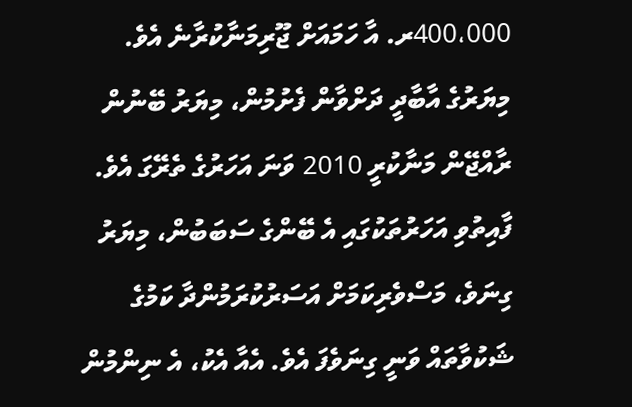400،000ރ. އާ ހަމައަށް ޖޫރިމަނާކުރާނެ އެވެ.
މިޔަރުގެ އާބާދީ ދަށްވާން ފެށުމުން، މިޔަރު ބޭނުން ރާއްޖޭން މަނާކުރީ 2010 ވަނަ އަހަރުގެ ތެރޭގަ އެވެ.
ފާއިތުވި އަހަރުތަކުގައި އެ ބޭންގެ ސަބަބުން، މިޔަރު ގިނަވެ، މަސްވެރިކަމަށް އަސަރުކުރަމުންދާ ކަމުގެ ޝަކުވާތައް ވަނީ ގިނަވެފަ އެވެ. އެއާ އެކު، އެ ނިންމުން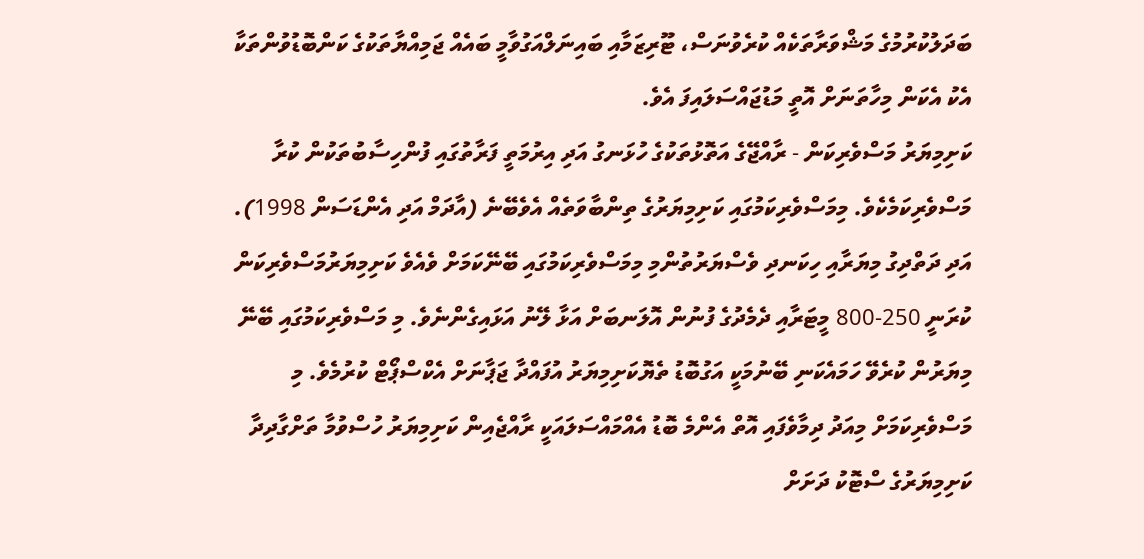ބަދަލުކުރުމުގެ މަޝްވަރާތަކެއް ކުރެވުނަސް، ޓޫރިޒަމާއި ބައިނަލްއަގުވާމީ ބައެއް ޖަމިއްޔާތަކުގެ ކަންބޮޑުވުންތަކާ އެކު އެކަން މިހާތަނަށް އޮތީ މަޑުޖައްސަލައިފަ އެވެ.
ކަށިމިޔަރު މަސްވެރިކަން - ރާއްޖޭގެ އަތޮޅުތަކުގެ ހުޅަނގު އަދި އިރުމަތީ ފަރާތުގައި ފުންހިސާބުތަކުން ކުރާ މަސްވެރިކަމެކެވެ. މިމަސްވެރިކަމުގައި ކަށިމިޔަރުގެ ތިންބާވަތެއް އެވެބޭނެ (އާދަމް އަދި އެންޑަސަން 1998). އަދި ދަތްދިގު މިޔަރާއި ހިކަނދި ވެސްޔަރުތުންމި މިމަސްވެރިކަމުގައި ބޭނޭކަމަށް ވެއެވެ ކަށިމިޔަރުމަސްވެރިކަން ކުރަނީ 250-800 މީޓަރާއި ދެމެދުގެ ފުނުން އޮލަނބަށް އަޅާ ލޭނު އަޅައިގެންނެވެ. މި މަސްވެރިކަމުގައި ބޭނޭ މިޔަރުން ކުރެވޭ ހަމައެކަނި ބޭނުމަކީ އަގުބޮޑު ތެޔޮކަށިމިޔަރު އުފައްދާ ޖަޕާނަށް އެކްސްޕޯޓް ކުރުމެވެ. މި މަސްވެރިކަމަށް މިއަދު ދިމާވެފައި އޮތް އެންމެ ބޮޑު އެއްމައްސަލައަކީ ރާއްޖެއިން ކަށިމިޔަރު ހުސްވުމާ ތަށްގާދިދާ ކަށިމިޔަރުގެ ސްޓޮކު ދަށަށް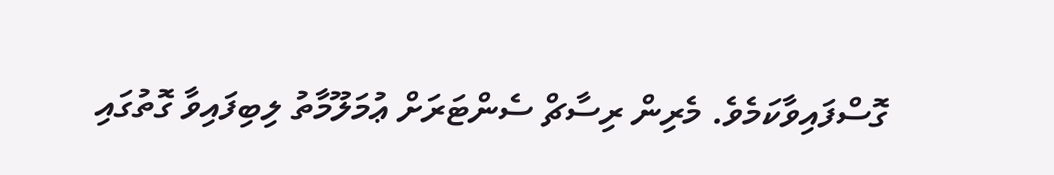ގޮސްފައިވާކަމެވެ. މެރިން ރިސާޗް ސެންޓަރަށް ޢުމަލޫމާތު ލިބިފައިވާ ގޮތުގައި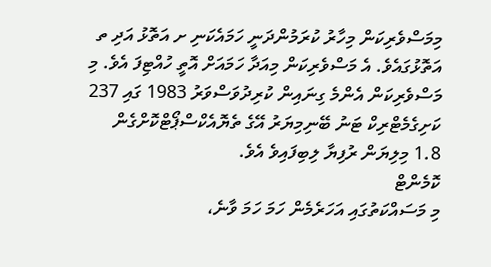މިމަސްވެރިކަން މިހާރު ކުރަމުންދަނީ ހަމައެކަނި ށ އަތޮޅު އަދި ތ އަތޮޅުގައެވެ. އެ މަސްވެރިކަން މިއަދާ ހަމައަށް އޮތީ ހުއްޓިފަ އެވެ. މި މަސްވެރިކަން އެންމެ ގިނައިން ކުރިދުވަސްވަރު 1983 ގައި 237 ކަށިގެމެޓްރިކް ޓަނު ބޭނިމިޔަރު އޭގެ ތެޔޮއެކްސްޕޯޓްކޮށްގެން 1.8 މިލިޔަން ރުފިޔާ ލިބިފައިވެ އެވެ.
ކޮމެންޓް
މި މަސައްކަތުގައި އަހަރެމެން ހަމަ ހަމަ ވާނެ،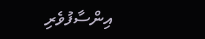އިންސާފުވެރި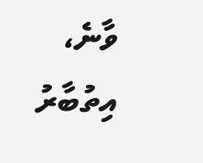ވާނެ، އިތުބާރު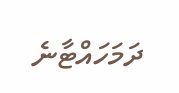ދަމަހައްޓާނެ